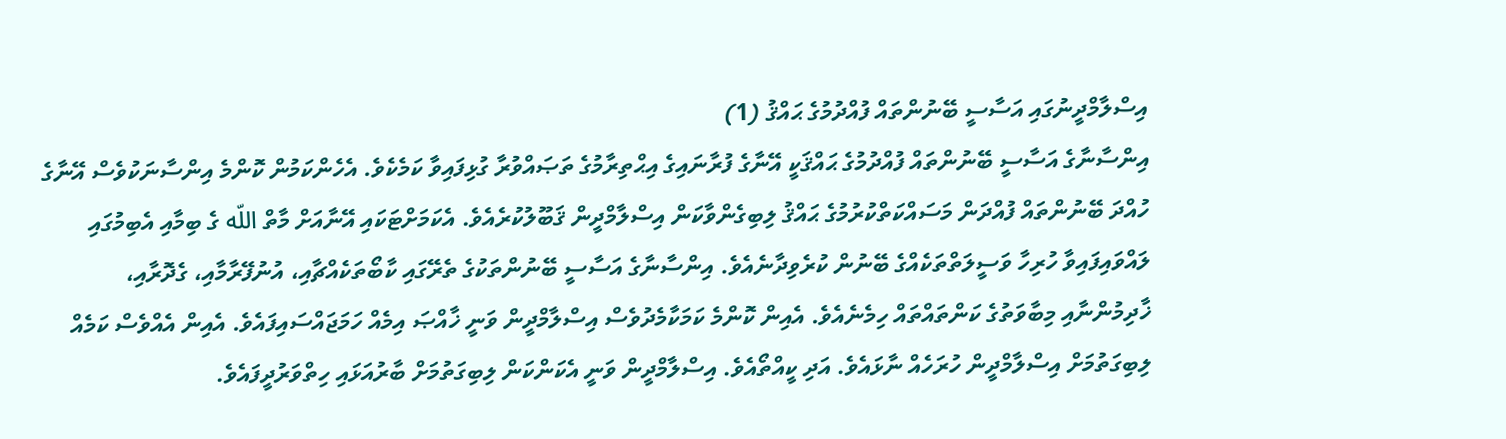އިސްލާމްދީނުގައި އަސާސީ ބޭނުންތައް ފުއްދުމުގެ ޙައްޤު (1)
އިންސާނާގެ އަސާސީ ބޭނުންތައް ފުއްދުމުގެ ޙައްޤަކީ އޭނާގެ ފުރާނައިގެ އިޙްތިރާމުގެ ތަޞައްވުރާ ގުޅިފައިވާ ކަމެކެވެ. އެހެންކަމުން ކޮންމެ އިންސާނަކުވެސް އޭނާގެ ހުއްދަ ބޭނުންތައް ފުއްދަން މަސައްކަތްކުރުމުގެ ޙައްޤު ލިބިގެންވާކަން އިސްލާމްދީން ޤަބޫލުކުރެއެވެ. އެކަމަށްޓަކައި އޭނާއަށް މާތް اللّه ގެ ބިމާއި އެބިމުގައި ލައްވައިފައިވާ ހުރިހާ ވަސީލަތްތަކެއްގެ ބޭނުން ކުރެވިދާނެއެވެ. އިންސާނާގެ އަސާސީ ބޭނުންތަކުގެ ތެރޭގައި ކާބޯތަކެއްޗާއި، އުނުފޭރާމާއި، ގެދޮރާއި، ޚާދިމުންނާއި މިބާވަތުގެ ކަންތައްތައް ހިމެނެއެވެ. އެއިން ކޮންމެ ކަމަކާމެދުވެސް އިސްލާމްދީން ވަނީ ޚާއްޞަ އިމެއް ހަމަޖައްސައިފައެވެ. އެއިން އެއްވެސް ކަމެއް ލިބިގަތުމަށް އިސްލާމްދީން ހުރަހެއް ނާޅައެވެ. އަދި ކީއްތޯއެވެ. އިސްލާމްދީން ވަނީ އެކަންކަން ލިބިގަތުމަށް ބާރުއަޅައި ހިތްވަރުދީފައެވެ.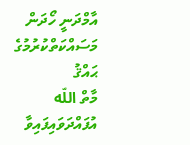އާމްދަނީ ހޯދަން މަސައްކަތްކުރުމުގެ ޙައްޤު
މާތް اللّه އުފައްދަވައިފައިވާ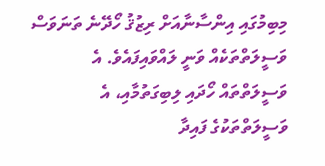މިބިމުގައި އިންސާނާއަށް ރިޒުޤު ހޯދޭނެ ތަނަވަސް ވަސީލަތްތަކެއް ވަނީ ލައްވައިފައެވެ. އެ ވަސީލަތްތައް ހޯދައި ލިބިގަތުމާއި، އެ ވަސީލަތްތަކުގެ ފައިދާ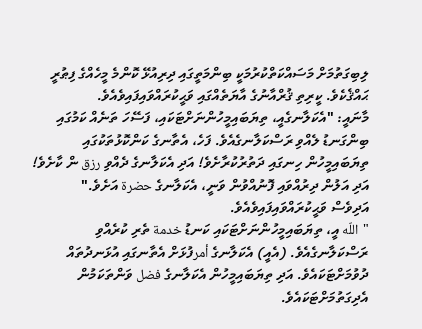ލިބިގަތުމަށް މަސައްކަތްކުރުމަކީ ބިންމަތީގައި ދިރިއުޅޭ ކޮންމެ މީހެއްގެ ފިޠުރީ ޙައްޤެކެވެ. ކީރިތި ޤުރްއާނުގެ އާޔަތެއްގައި ވަޙީކުރައްވައިފައިވެއެވެ.
މާނައީ: "އެކަލާނގެއީ، ތިޔަބައިމީހުންނަށްޓަކައި، ފަސޭހަ ތަނެއް ކަމުގައި ބިންގަނޑު ލެއްވި ރަސްކަލާނގެއެވެ. ފަހެ، އެތާނގެ ކަންކޮޅުތަކުގައި ތިޔަބައިމީހުން ހިނގައި ދަތުރުކުރާށެވެ! އަދި އެކަލާނގެ ދެއްވި رزق ން ކާށެވެ! އަދި އަލުން ދިރުއްވައި ފޮނުއްވުން ވަނީ، އެކަލާނގެ حضرة އަށެވެ."
އަދިވެސް ވަޙީކުރައްވައިފައިވެއެވެ.
"اللّه އީ، ތިޔަބައިމީހުންނަށްޓަކައި ކަނޑު خدمة ތެރި ކުރެއްވި ރަސްކަލާނގެއެވެ. (އެއީ) އެކަލާނގެ أمرފުޅަށް އެތާނގައި އުޅަނދުތައް ދުވުމަށްޓަކައެވެ. އަދި ތިޔަބައިމީހުން އެކަލާނގެ فضل ވަންތަކަމުން އެދިގަތުމަށްޓަކައެވެ.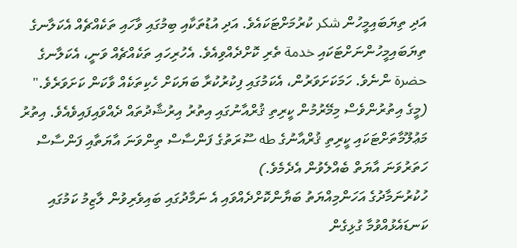އަދި ތިޔަބައިމީހުން شكر ކުރުމަށްޓަކައެވެ. އަދި އުޑުތަކާއި ބިމުގައި ވާހައި ތަކެއްޗެއް އެކަލާނގެ ތިޔަބައިމީހުންނަށްޓަކައި خدمة ތެރި ކޮށްދެއްވިއެވެ. އެހުރިހައި ތަކެއްޗެއް ވަނީ، އެކަލާނގެ حضرة ންނެވެ. ހަމަކަށަވަރުން، އެކަމުގައި ފިކުރުކުރާ ބަޔަކަށް ހެކިތަކެއް ވާކަން ކަށަވަރެވެ."
(މީގެ އިތުރުންވެސް މިމޭރުމުން ކީރިތި ޤުރްއާނުގައި އިތުރު އިރުޝާދުތައް ދެއްވައިފައިވެއެވެ. އިތުރު މަޢުލޫމާތަށްޓަކައި ކީރިތި ޤުރްއާނުގެ طه ސޫރަތުގެ ފަންސާސް ތިންވަނަ އާޔަތާއި ފަންސާސް ހަތަރުވަނަ އާޔަތް ބެއްލެވުން އެދެމެވެ.)
ހުކުރުނަމާދުގެ އަހަންމިއްޔަތު ބަޔާންކޮށްދެއްވައި އެ ނަމާދުގައި ބައިވެރިވުން ލާޒިމު ކަމުގައި ކަނޑައެޅުއްވުމާ ގުޅިގެން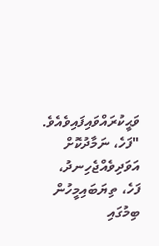ވަޙީކުރައްވައިފައިވެއެވެ.
"ފަހެ، ނަމާދުކޮށް އަވަދިވެއްޖެހިނދު، ފަހެ، ތިޔަބައިމީހުން ބިމުގައި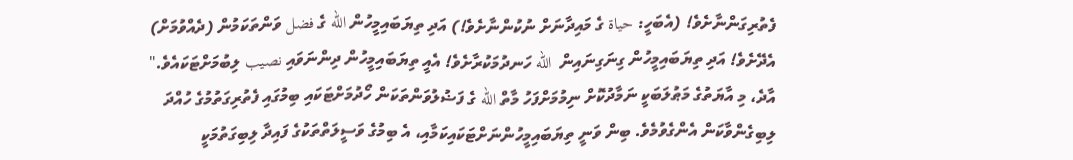ފެތުރިގަންނާށެވެ! (އެބަހީ: حياة ގެ މައިދާނަށް ނުކުންނާށެވެ!) އަދި ތިޔަބައިމީހުން اللّه ގެ فضل ވަންތަކަމުން (ދެއްވުމަށް) އެދޭށެވެ! އަދި ތިޔަބައިމީހުން ގިނަގިނައިން  اللّه ހަނދުމަކުރާށެވެ! އެއީ ތިޔަބައިމީހުން ދިންނަވައި نصيب ލިބުމަށްޓަކައެވެ."
އާދެ، މި އާޔަތުގެ މަޠުލަބަކީ ނަމާދުކޮށް ނިމުމަށްފަހު މާތް اللّه ގެ ފަޟުލުވަންތަކަން ހޯދުމަށްޓަކައި ބިމުގައި ފެތުރިގަތުމުގެ ހުއްދަ ލިބިގެންވާކަން އެންގެވުމެވެ. ބިން ވަނީ ތިޔަބައިމީހުންނަށްޓަކައިކަމާއި، އެ ބިމުގެ ވަސީލަތްތަކުގެ ފައިދާ ލިބިގަތުމަކީ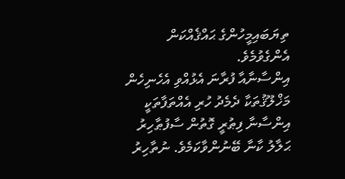ތިޔަބައިމީހުންގެ ޙައްޤެއްކަން އެންގެވުމެވެ.
އިންސާނާއާ ފުރާނަ އެޅުއްވި އެހެނިހެން މަޚްލޫޤުތަކާ ދެމެދު ހުރި އެއްތަފާތަކީ އިންސާނާ ފިޠުރީ ގޮތުން ސާފުޠާހިރު ޙަލާލު ކާނާ ބޭނުންވާކަމެވެ. ނުތާހިރު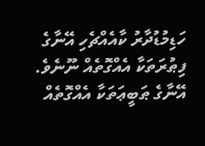ހަޑިމުޑުދާރު ކާއެއްޗެހި އޭނާގެ ފިޠުރަތަކާ އެއްގޮތެއް ނޫނެވެ. އޭނާގެ ޠަބީޢަތަކާ އެއްގޮތެއް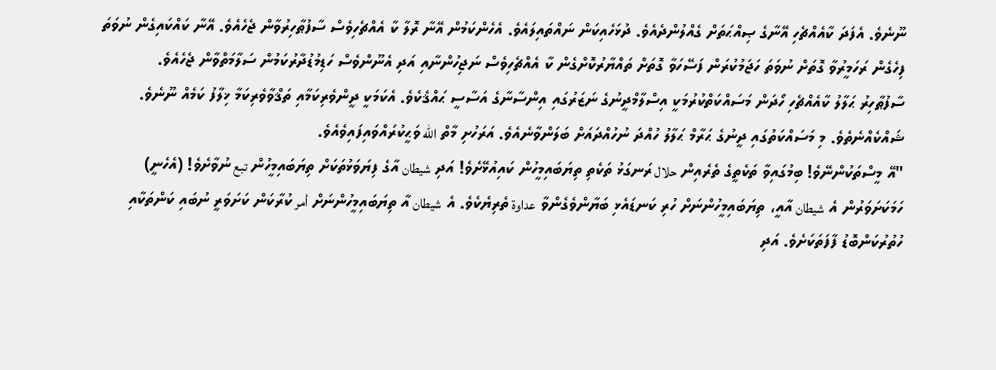ނޫނެވެ. އެފަދަ ކާއެއްޗެހި އޭނާގެ ޞިއްޙަތަށް ގެއްލުންދެއެވެ. ދުޅަހެއިކަން ނައްތައިލައެވެ. އެހެންކަމުން އޭނާ ރޮލާ ކާ އެއްޗެހިވެސް ސާފުޠާހިރުވާން ޖެހެއެވެ. އޭނާ ކައްކައިގެން ނުވަތަ ފިހެގެން ރަހަމީރުވާ ގޮތަށް ނުވަތަ ހަޖަމުކުރަން ފަސޭހަވާ ގޮތަށް ތައްޔާރުކޮށްގެން ކާ އެއްޗެހިވެސް ނަޖިހުންނާއި އަދި އެނޫންވެސް ހަޑިމުޑުދާރުކަމުން ސަލާމަތްވާން ޖެހެއެވެ.
ސާފުޠާހިރު ޙަލާލު ކާއެއްޗެހި ހޯދަން މަސައްކަތްކުރުމަކީ އިސްލާމްދީނުގެ ނަޒަރުގައި އިންސާނާގެ އަސާސީ ޙައްޤެކެވެ. އެކަމަކީ ދީންވެރިކަމާއި ތަޤްވާވެރިކަމާ ޚިލާފު ކަމެއް ނޫނެވެ. ޝައްކެއްނެތެވެ. މި މަސައްކަތުގައި ދީނުގެ ޙަރާމް ޙަލާލު ހުއްދަ ނުހުއްދައަށް ބަލަންވާނެއެވެ. އަރަހުށި މާތް اللّه ވަޙީކުރައްވައިފައިވެއެވެ.
"އޭ މީސްތަކުންނޭވެ! ބިމުގައިވާ ތަކެތީގެ ތެރެއިން حلال ރަނގަޅު ތަކެތި ތިޔަބައިމީހުން ކައިއުޅޭށެވެ! އަދި شيطان އާގެ ފިޔަވަޅުތަކަށް ތިޔަބައިމީހުން تبع ނުވާށެވެ! (އެހެނީ) ހަމަކަށަވަރުން އެ شيطان އާއީ، ތިޔަބައިމީހުންނަށް ހުރި ކަނޑައެޅި ބަޔާންވެގެންވާ عداوة ތެރިޔެކެވެ. އެ شيطان އާ ތިޔަބައިމީހުންނަށް أمر ކުރާކަން ކަށަވަރީ ނުބައި ކަންތަކާއި ހުތުރުކަންބޮޑު ފާފަތަކަށެވެ. އަދި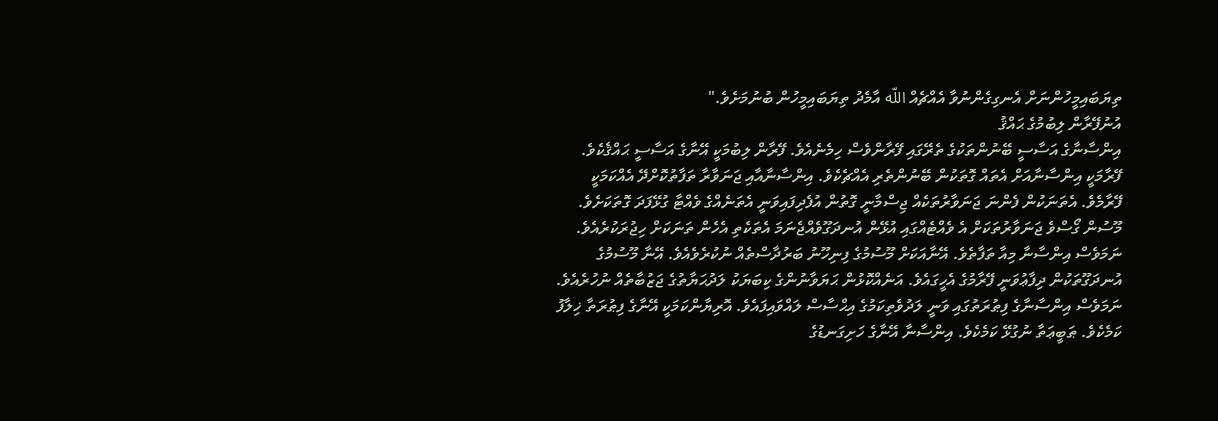ތިޔަބައިމީހުންނަށް އެނގިގެންނުވާ އެއްޗެއް اللّه އާމެދު ތިޔަބައިމީހުން ބުނުމަށެވެ."
އުނުފޭރާން ލިބުމުގެ ޙައްޤު
އިންސާނާގެ އަސާސީ ބޭނުންތަކުގެ ތެރޭގައި ފޭރާންވެސް ހިމެނެއެވެ. ފޭރާން ލިބުމަކީ އޭނާގެ އަސާސީ ޙައްޤެކެވެ. ފޭރާމަކީ އިންސާނާއަށް އެތައް ގޮތަކުން ބޭނުންތެރި އެއްޗެކެވެ. އިންސާނާއާއި ޖަނަވާރާ ތަފާތުކޮށްދޭ އެއްކަމަކީ ފޭރާމެވެ. އެތަނަކުން ފެންނަ ޖަނަވާރުތަކެއް ޖިސްމާނީ ގޮތުން އުފެދިފައިވަނީ އެތަނެއްގެ ވެއްޓާ ގުޅޭފަދަ ގޮތަކަށެވެ. މޫސުން ގޯސްވެ ޖަނަވާރުތަކަށް އެ ވެއްޓެއްގައި އުޅޭން އުނދަގޫވެއްޖެނަމަ އެތަކެތި އެހެން ތަނަކަށް ހިޖުރަކުރެއެވެ. ނަމަވެސް އިންސާނާ މިއާ ތަފާތެވެ. އޭނާއަކަށް މޫސުމުގެ ފިނިހޫނު ބަރުދާސްތެއް ނުކުރެވެއެވެ. އޭނާ މޫސުމުގެ އުނދަގޫތަކުން ދިފާޢުވަނީ ފޭރާމުގެ އެހީގައެވެ. އަނެއްކޮޅުން ޙަޔަވާނުންގެ ކިބަޔަކު ލަދުޙަޔާތުގެ ޖަޒުބާތެއް ނުހުރެއެވެ. ނަމަވެސް އިންސާނާގެ ފިޠުރަތުގައި ވަނީ ލަދުވެތިކަމުގެ އިޙްސާސް ލައްވައިފައެވެ. އޮރިޔާންކަމަކީ އޭނާގެ ފިޠުރަތާ ޚިލާފު ކަމެކެވެ. ޠަބީޢަތާ ނުގުޅޭ ކަމެކެވެ. އިންސާނާ އޭނާގެ ހަށިގަނޑުގެ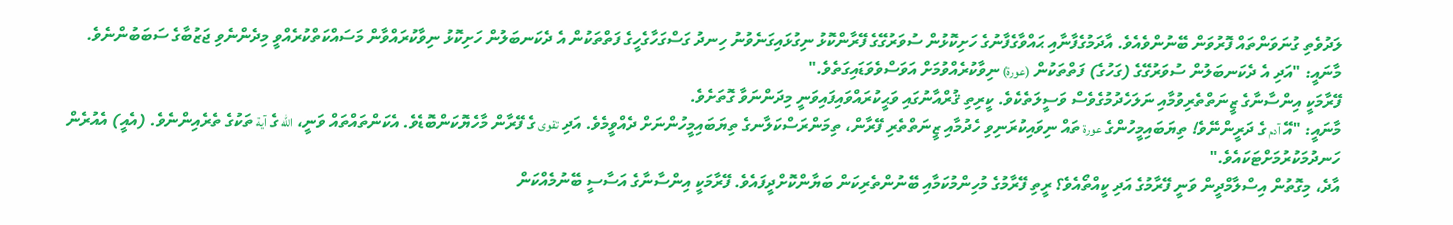ލަދުވެތި ގުނަވަންތައް ފޮރުވަން ބޭނުންވެއެވެ. އާދަމުގެފާނާއި ޙައްވާގެފާނުގެ ހަށިކޮޅުން ސުވަރުގޭގެ ފޭރާންކޮޅު ނިގުޅައިގަނެވުނު ހިނދު ގަސްގަހާގެހީގެ ފަތްތަކުން އެ ދެކަނބަލުން ހަށިކޮޅު ނިވާކުރައްވާން މަސައްކަތްކުރެއްވީ މިދެންނެވި ޖަޒުބާގެ ސަބަބުންނެވެ.
މާނައީ: "އަދި އެ ދެކަނބަލުން ސުވަރުގޭގެ (ގަހުގެ) ފަތްތަކުން (عورة) ނިވާކުރެއްވުމަށް އަވަސްވެވަޑައިގަތެވެ."
ފޭރާމަކީ އިންސާނާގެ ޒީނަތްތެރިވުމާއި ނަލަހެދުމުގެވެސް ވަސީލަތެކެވެ. ކީރިތި ޤުރްއާނުގައި ވަޙީކުރައްވައިފައިވަނީ މިދަންނަވާ ގޮތަށެވެ.
މާނައީ: "އޭ آدم ގެ ދަރީންނޭވެ! ތިޔަބައިމީހުންގެ عورة ތައް ނިވައިކުރަނިވި ހެދުމާއި ޒީނަތްތެރި ފޭރާން، ތިމަންރަސްކަލާނގެ ތިޔަބައިމީހުންނަށް ދެއްވީމެވެ. އަދި تقوى ގެ ފޭރާން މާހެޔޮކަންބޮޑެވެ. އެކަންތައްތައް ވަނީ، اللّه ގެ آية ތަކުގެ ތެރެއިންނެވެ. (އެއީ) އެއުރެން ހަނދުމަކުރުމަށްޓަކައެވެ."
އާދެ، މިގޮތުން އިސްލާމްދީން ވަނީ ފޭރާމުގެ އަދި ކީއްތޯއެވެ؟ ރީތި ފޭރާމުގެ މުހިންމުކަމާއި ބޭނުންތެރިކަން ބަޔާންކޮށްދީފައެވެ. ފޭރާމަކީ އިންސާނާގެ އަސާސީ ބޭނުމެއްކަން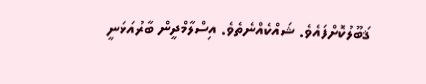ޤަބޫލުކޮށްފައެވެ. ޝައްކެއްނެތެވެ. އިސްލާމްދީން ބާރުއަޅަނީ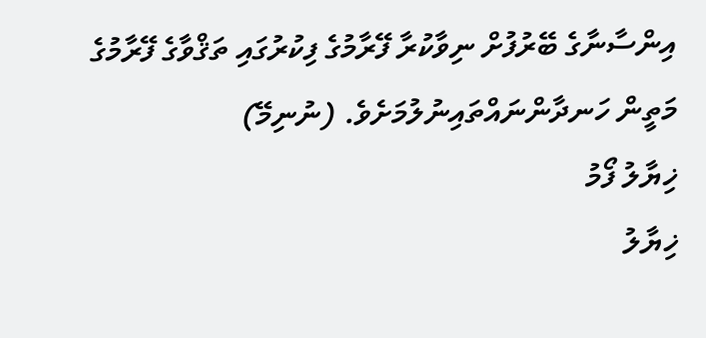އިންސާނާގެ ބޭރުފުށް ނިވާކުރާ ފޭރާމުގެ ފިކުރުގައި ތަޤްވާގެ ފޭރާމުގެ މަތީން ހަނދާންނައްތައިނުލުމަށެވެ. (ނުނިމޭ)
ޚިޔާލު ފޯމު
ޚިޔާލު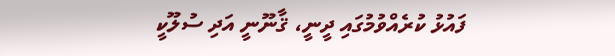ފައުޅު ކުރެއްވުމުގައި ދީނީ، ޤާނޫނީ އަދި ސުލޫކީ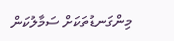މިންގަނޑުތަކަށް ސަމާލުކަން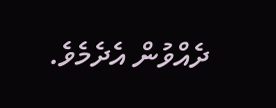ދެއްވުން އެދެމެވެ.